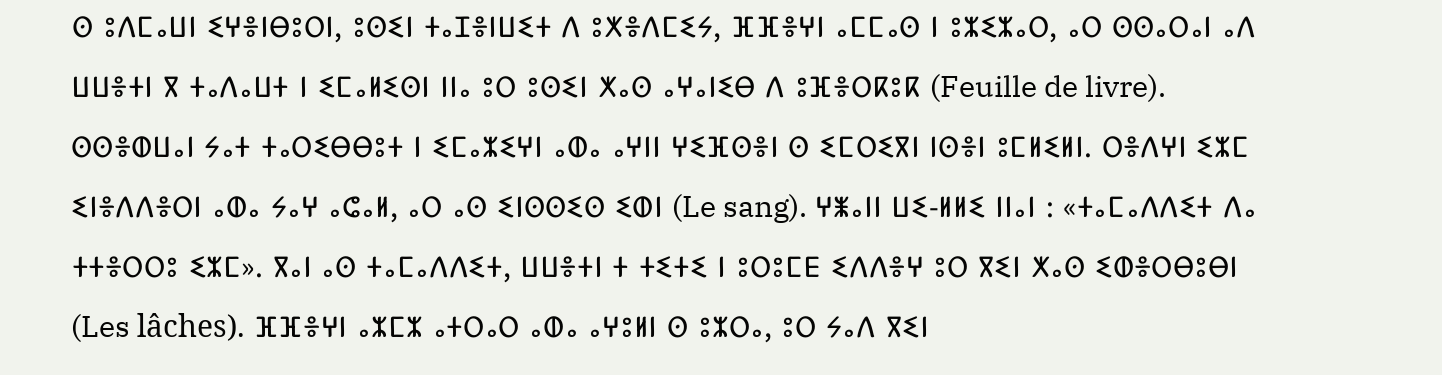ⵙ ⵓⴷⵎⴰⵡⵏ ⵉⵖⴻⵏⴱⵓⵔⵏ, ⵓⵙⵉⵏ ⵜⴰⵊⴻⵏⵡⵉⵜ ⴷ ⵓⵅⴻⴷⵎⵉⵢ, ⴼⴼⴻⵖⵏ ⴰⵎⵎⴰⵙ ⵏ ⵓⵣⵉⵣⴰⵔ, ⴰⵔ ⵙⵙⴰⵔⴰⵏ ⴰⴷ ⵡⵡⴻⵜⵏ ⴳ ⵜⴰⴷⴰⵡⵜ ⵏ ⵉⵎⴰⵍⵉⵙⵏ ⵏⵏⴰ ⵓⵔ ⵓⵙⵉⵏ ⵅⴰⵙ ⴰⵖⴰⵏⵉⴱ ⴷ ⵓⴼⴻⵔⴽⵓⴽ (Feuille de livre). ⵙⵙⴻⵀⵡⴰⵏ ⵢⴰⵜ ⵜⴰⵔⵉⴱⴱⵓⵜ ⵏ ⵉⵎⴰⵣⵉⵖⵏ ⴰⵀⴰ ⴰⵖⵏⵏ ⵖⵉⴼⵙⴻⵏ ⵙ ⵉⵎⵔⵉⴳⵏ ⵏⵙⴻⵏ ⵓⵎⵍⵉⵍⵏ. ⵔⴻⴷⵖⵏ ⵉⵣⵎ ⵉⵏⴻⴷⴷⴻⵔⵏ ⴰⵀⴰ ⵢⴰⵖ ⴰⵛⴰⵍ, ⴰⵔ ⴰⵙ ⵉⵏⵙⵙⵉⵙ ⵉⵀⵏ (Le sang). ⵖⵥⴰⵏⵏ ⵡⵉ-ⵍⵍⵉ ⵏⵏⴰⵏ : «ⵜⴰⵎⴰⴷⴷⵉⵜ ⴷⴰ ⵜⵜⴻⵔⵔⵓ ⵉⵣⵎ». ⴳⴰⵏ ⴰⵙ ⵜⴰⵎⴰⴷⴷⵉⵜ, ⵡⵡⴻⵜⵏ ⵜ ⵜⵉⵜⵉ ⵏ ⵓⵔⵓⵎⴹ ⵉⴷⴷⴻⵖ ⵓⵔ ⴳⵉⵏ ⵅⴰⵙ ⵉⵀⴻⵔⴱⵓⴱⵏ (Les lâches). ⴼⴼⴻⵖⵏ ⴰⵣⵎⵣ ⴰⵜⵔⴰⵔ ⴰⵀⴰ ⴰⵖⵓⵍⵏ ⵙ ⵓⵣⵔⴰ, ⵓⵔ ⵢⴰⴷ ⴳⵉⵏ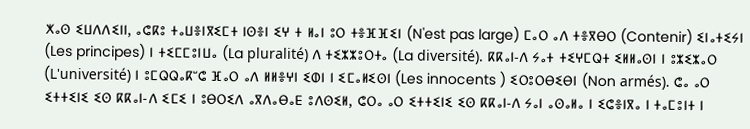ⵅⴰⵙ ⵉⵡⴷⴷⵉⵏⵏ, ⴰⵛⴽⵓ ⵜⴰⵡⴻⵏⴳⵉⵎⵜ ⵏⵙⴻⵏ ⵉⵖ ⵜ ⵍⴰⵏ ⵓⵔ ⵜⴻⴼⴼⵉⵏ (N'est pas large) ⵎⴰⵔ ⴰⴷ ⵜⴻⴳⴱⵔ (Contenir) ⵉⵏⴰⵜⵉⵢⵏ (Les principes) ⵏ ⵜⵉⵎⵎⵓⵏⵡⴰ (La pluralité) ⴷ ⵜⵉⵣⵣⵓⵔⵜⴰ (La diversité). ⴽⴽⴰⵏ-ⴷ ⵢⴰⵜ ⵜⵉⵖⵎⵕⵜ ⵉⵍⵍⴰⵙⵏ ⵏ ⵓⵣⵉⵣⴰⵔ (L'université) ⵏ ⵓⵎⵕⵕⴰⴽⵯⵛ ⴼⴰⵔ ⴰⴷ ⵍⵍⴻⵖⵏ ⵉⵀⵏ ⵏ ⵉⵎⴰⵍⵉⵙⵏ (Les innocents ) ⵉⵔⵓⵔⴱⵉⴱⵏ (Non armés). ⵛⴰ ⴰⵔ ⵉⵜⵜⵉⵏⵉ ⵉⵙ ⴽⴽⴰⵏ-ⴷ ⵉⵎⵉ ⵏ ⵓⴱⵔⵉⴷ ⴰⴳⴷⴰⴱⴰⴹ ⵓⴷⵙⵉⵍ, ⵛⵔⴰ ⴰⵔ ⵉⵜⵜⵉⵏⵉ ⵉⵙ ⴽⴽⴰⵏ-ⴷ ⵢⴰⵏ ⴰⵙⴰⵍⴰ ⵏ ⵉⵛⴻⵏⴳⴰ ⵏ ⵜⴰⵎⵓⵏⵜ ⵏ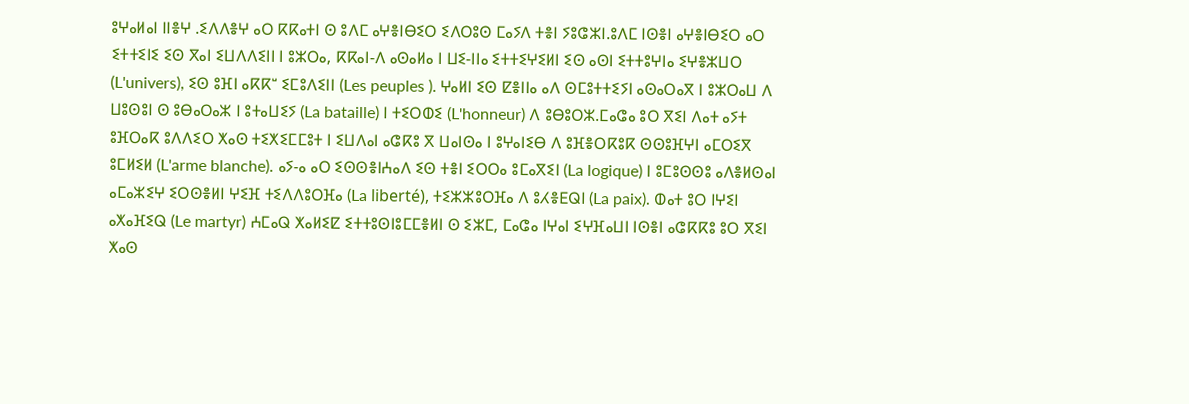ⵓⵖⴰⵍⴰⵏ ⵏⵏⴻⵖ .ⵉⴷⴷⴻⵖ ⴰⵔ ⴽⴽⴰⵜⵏ ⵙ ⵓⴷⵎ ⴰⵖⴻⵏⴱⵉⵔ ⵉⴷⵔⵓⵙ ⵎⴰⵢⴷ ⵜⴻⵏ ⵢⵓⵛⵣⵏ.ⵓⴷⵎ ⵏⵙⴻⵏ ⴰⵖⴻⵏⴱⵉⵔ ⴰⵔ ⵉⵜⵜⵉⵏⵉ ⵉⵙ ⴳⴰⵏ ⵉⵡⴷⴷⵉⵏⵏ ⵏ ⵓⵣⵔⴰ, ⴽⴽⴰⵏ-ⴷ ⴰⵙⴰⵍⴰ ⵏ ⵡⵉ-ⵏⵏⴰ ⵉⵜⵜⵉⵖⵉⵍⵏ ⵉⵙ ⴰⵙⵏ ⵉⵜⵜⵓⵖⵏⴰ ⵉⵖⴻⵣⵡⵔ (L'univers), ⵉⵙ ⵓⴼⵏ ⴰⴽⴽⵯ ⵉⵎⵓⴷⵉⵏⵏ (Les peuples ). ⵖⴰⵍⵏ ⵉⵙ ⵇⴻⵏⵏⴰ ⴰⴷ ⵙⵎⵓⵜⵜⵉⵢⵏ ⴰⵙⴰⵔⴰⴳ ⵏ ⵓⵣⵔⴰⵡ ⴷ ⵡⵓⵙⵓⵏ ⵙ ⵓⴱⴰⵔⴰⵣ ⵏ ⵓⵜⴰⵡⵉⵢ (La bataille) ⵏ ⵜⵉⵔⵀⵉ (L'honneur) ⴷ ⵓⴱⵓⵔⵣ.ⵎⴰⵛⴰ ⵓⵔ ⴳⵉⵏ ⴷⴰⵜ ⴰⵢⵜ ⵓⴼⵔⴰⴽ ⵓⴷⴷⵉⵔ ⵅⴰⵙ ⵜⵉⵅⵉⵎⵎⵓⵜ ⵏ ⵉⵡⴷⴰⵏ ⴰⵛⴽⵓ ⴳ ⵡⴰⵏⵙⴰ ⵏ ⵓⵖⴰⵏⵉⴱ ⴷ ⵓⴼⴻⵔⴽⵓⴽ ⵙⵙⵓⴼⵖⵏ ⴰⵎⵔⵉⴳ ⵓⵎⵍⵉⵍ (L'arme blanche). ⴰⵢ-ⴰ ⴰⵔ ⵉⵙⵙⴻⵏⵄⴰⴷ ⵉⵙ ⵜⴻⵏ ⵉⵔⵔⴰ ⵓⵎⴰⴳⵉⵏ (La logique) ⵏ ⵓⵎⵓⵙⵙⵓ ⴰⴷⴻⵍⵙⴰⵏ ⴰⵎⴰⵣⵉⵖ ⵉⵔⵙⴻⵍⵏ ⵖⵉⴼ ⵜⵉⴷⴷⵓⵔⴼⴰ (La liberté), ⵜⵉⵣⵣⵓⵔⴼⴰ ⴷ ⵓⵃⴻⴹⵕⵏ (La paix). ⵀⴰⵜ ⵓⵔ ⵏⵖⵉⵏ ⴰⵅⴰⴼⵉⵕ (Le martyr) ⵄⵎⴰⵕ ⵅⴰⵍⵉⵇ ⵉⵜⵜⵓⵙⵏⵓⵎⵎⴻⵍⵏ ⵙ ⵉⵣⵎ, ⵎⴰⵛⴰ ⵏⵖⴰⵏ ⵉⵖⴼⴰⵡⵏ ⵏⵙⴻⵏ ⴰⵛⴽⴽⵓ ⵓⵔ ⴳⵉⵏ ⵅⴰⵙ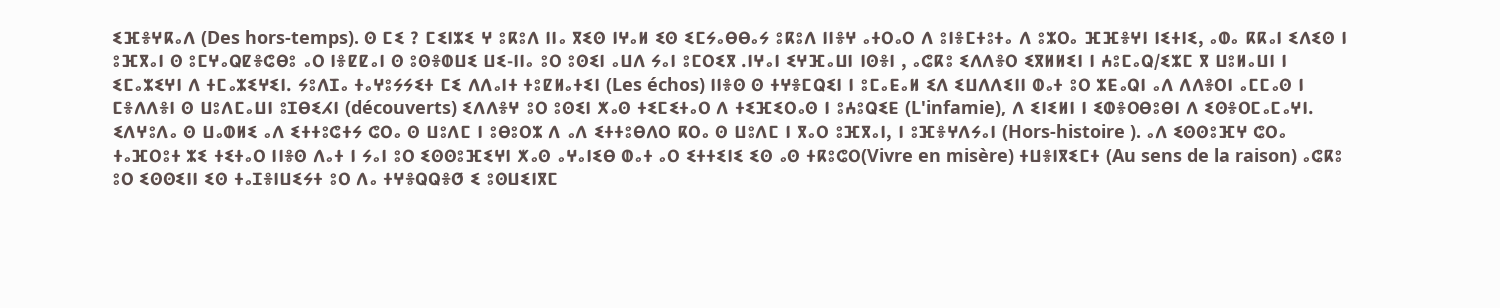ⵉⴼⴻⵖⴽⴰⴷ (Des hors-temps). ⵙ ⵎⵉ ? ⵎⵉⵏⵣⵉ ⵖ ⵓⴽⵓⴷ ⵏⵏⴰ ⴳⵉⵙ ⵏⵖⴰⵍ ⵉⵙ ⵉⵎⵢⴰⴱⴱⴰⵢ ⵓⴽⵓⴷ ⵏⵏⴻⵖ ⴰⵜⵔⴰⵔ ⴷ ⵓⵏⴻⵎⵜⵓⵜⴰ ⴷ ⵓⵣⵔⴰ ⴼⴼⴻⵖⵏ ⵏⵉⵜⵏⵉ, ⴰⵀⴰ ⴽⴽⴰⵏ ⵉⴷⵉⵙ ⵏ ⵓⴼⴳⴰⵏ ⵙ ⵓⵎⵖⴰⵕⵇⴻⵛⴱⵓ ⴰⵔ ⵏⴻⵇⵇⴰⵏ ⵙ ⵓⵙⴻⵀⵡⵉ ⵡⵉ-ⵏⵏⴰ ⵓⵔ ⵓⵙⵉⵏ ⴰⵡⴷ ⵢⴰⵏ ⵓⵎⵔⵉⴳ .ⵏⵖⴰⵏ ⵉⵖⴼⴰⵡⵏ ⵏⵙⴻⵏ , ⴰⵛⴽⵓ ⵉⴷⴷⴻⵔ ⵉⴳⵍⵍⵉⵏ ⵏ ⵄⵓⵎⴰⵕ/ⵉⵣⵎ ⴳ ⵡⵓⵍⴰⵡⵏ ⵏ ⵉⵎⴰⵣⵉⵖⵏ ⴷ ⵜⵎⴰⵣⵉⵖⵉⵏ. ⵢⵓⴷⵊⴰ ⵜⴰⵖⵓⵢⵢⵉⵜ ⵎⵉ ⴷⴷⴰⵏⵜ ⵜⵓⵇⵍⴰⵜⵉⵏ (Les échos) ⵏⵏⴻⵙ ⵙ ⵜⵖⴻⵎⵕⵉⵏ ⵏ ⵓⵎⴰⴹⴰⵍ ⵉⴷ ⵉⵡⴷⴷⵉⵏⵏ ⵀⴰⵜ ⵓⵔ ⵣⴹⴰⵕⵏ ⴰⴷ ⴷⴷⴻⵔⵏ ⴰⵎⵎⴰⵙ ⵏ ⵎⴻⴷⴷⴻⵏ ⵙ ⵡⵓⴷⵎⴰⵡⵏ ⵓⵊⴱⵉⵃⵏ (découverts) ⵉⴷⴷⴻⵖ ⵓⵔ ⵓⵙⵉⵏ ⵅⴰⵙ ⵜⵉⵎⵉⵜⴰⵔ ⴷ ⵜⵉⴼⵉⵔⴰⵙ ⵏ ⵓⵄⵓⵕⵉⴹ (L'infamie), ⴷ ⵉⵏⵉⵍⵏ ⵏ ⵉⵀⴻⵔⴱⵓⴱⵏ ⴷ ⵉⵙⴻⵔⵎⴰⵎⴰⵖⵏ. ⵉⴷⵖⵓⴷⴰ ⵙ ⵡⴰⵀⵍⵉ ⴰⴷ ⵉⵜⵜⵓⵛⵜⵢ ⵛⵔⴰ ⵙ ⵡⵓⴷⵎ ⵏ ⵓⴱⵓⵔⵣ ⴷ ⴰⴷ ⵉⵜⵜⵓⴱⴷⵔ ⴽⵔⴰ ⵙ ⵡⵓⴷⵎ ⵏ ⴳⴰⵔ ⵓⴼⴳⴰⵏ, ⵏ ⵓⴼⴻⵖⴷⵢⴰⵏ (Hors-histoire ). ⴰⴷ ⵉⵙⵙⵓⴼⵖ ⵛⵔⴰ ⵜⴰⴼⵔⵓⵜ ⵣⵉ ⵜⵉⵜⴰⵔ ⵏⵏⴻⵙ ⴷⴰⵜ ⵏ ⵢⴰⵏ ⵓⵔ ⵉⵙⵙⵓⴼⵉⵖⵏ ⵅⴰⵙ ⴰⵖⴰⵏⵉⴱ ⵀⴰⵜ ⴰⵔ ⵉⵜⵜⵉⵏⵉ ⵉⵙ ⴰⵙ ⵜⴽⵓⵛⵔ(Vivre en misère) ⵜⵡⴻⵏⴳⵉⵎⵜ (Au sens de la raison) ⴰⵛⴽⵓ ⵓⵔ ⵉⵙⵙⵉⵏⵏ ⵉⵙ ⵜⴰⵊⴻⵏⵡⵉⵢⵜ ⵓⵔ ⴷⴰ ⵜⵖⴻⵕⵕⴻⵚ ⵉ ⵓⵙⵡⵉⵏⴳⵎ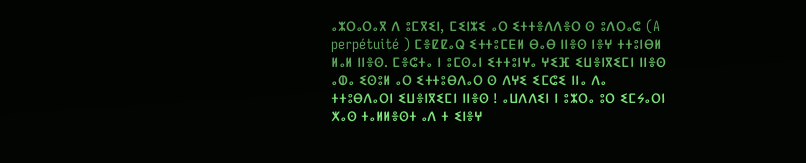ⴰⵣⵔⴰⵔⴰⴳ ⴷ ⵓⵎⴳⵉⵏ, ⵎⵉⵏⵣⵉ ⴰⵔ ⵉⵜⵜⴻⴷⴷⴻⵔ ⵙ ⵓⴷⵔⴰⵛ (A perpétuité ) ⵎⴻⵇⵇⴰⵕ ⵉⵜⵜⵓⵎⴹⵍ ⴱⴰⴱ ⵏⵏⴻⵙ ⵏⴻⵖ ⵜⵜⵓⵏⴱⵍ ⵍⴰⵍ ⵏⵏⴻⵙ. ⵎⴻⵛⵜⴰ ⵏ ⵓⵎⵙⴰⵏ ⵉⵜⵜⵓⵏⵖⴰ ⵖⵉⴼ ⵉⵡⴻⵏⴳⵉⵎⵏ ⵏⵏⴻⵙ ⴰⵀⴰ ⵉⵙⵓⵍ ⴰⵔ ⵉⵜⵜⵓⴱⴷⴰⵔ ⵙ ⴷⵖⵉ ⵉⵎⵛⵉ ⵏⵏⴰ ⴷⴰ ⵜⵜⵓⴱⴷⴰⵔⵏ ⵉⵡⴻⵏⴳⵉⵎⵏ ⵏⵏⴻⵙ ! ⴰⵡⴷⴷⵉⵏ ⵏ ⵓⵣⵔⴰ ⵓⵔ ⵉⵎⵢⴰⵔⵏ ⵅⴰⵙ ⵜⴰⵍⵍⴻⵙⵜ ⴰⴷ ⵜ ⵉⵏⴻⵖ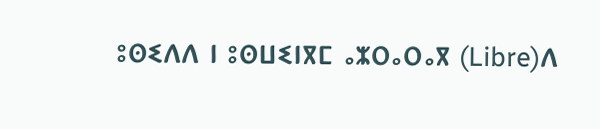ⵓⵙⵉⴷⴷ ⵏ ⵓⵙⵡⵉⵏⴳⵎ ⴰⵣⵔⴰⵔⴰⴳ (Libre)ⴷ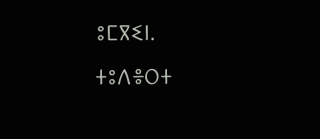ⵓⵎⴳⵉⵏ. ⵜⵓⴷⴻⵔⵜ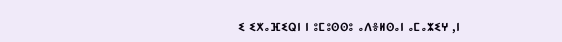ⵉ ⵉⵅⴰⴼⵉⵕⵏ ⵏ ⵓⵎⵓⵙⵙⵓ ⴰⴷⴻⵍⵙⴰⵏ ⴰⵎⴰⵣⵉⵖ ,ⵏ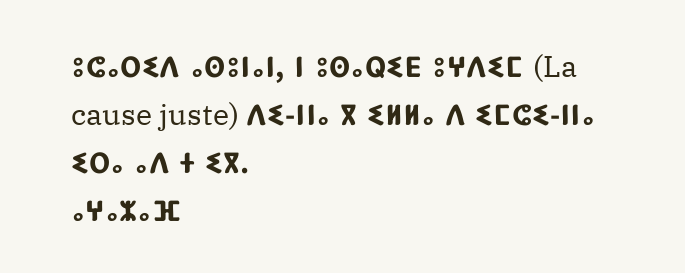ⵓⵛⴰⵔⵉⴷ ⴰⵙⵓⵏⴰⵏ, ⵏ ⵓⵙⴰⵕⵉⴹ ⵓⵖⴷⵉⵎ (La cause juste) ⴷⵉ-ⵏⵏⴰ ⴳ ⵉⵍⵍⴰ ⴷ ⵉⵎⵛⵉ-ⵏⵏⴰ ⵉⵔⴰ ⴰⴷ ⵜ ⵉⴳ.
ⴰⵖⴰⵣⴰⴼ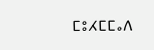ⵎⵓⵃⵎⵎⴰⴷ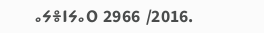ⴰⵢⴻⵏⵢⴰⵔ 2966 /2016.